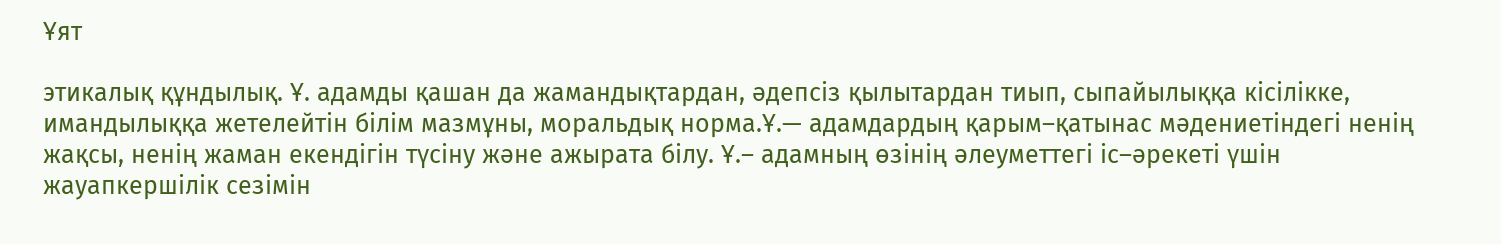Ұят

этикалық құндылық. Ұ. адамды қашан да жамандықтардан, әдепсіз қылытардан тиып, сыпайылыққа кісілікке, имандылыққа жетелейтін білім мазмұны, моральдық норма.Ұ.— адамдардың қарым–қатынас мәдениетіндегі ненің жақсы, ненің жаман екендігін түсіну және ажырата білу. Ұ.– адамның өзінің әлеуметтегі іс–әрекеті үшін жауапкершілік сезімін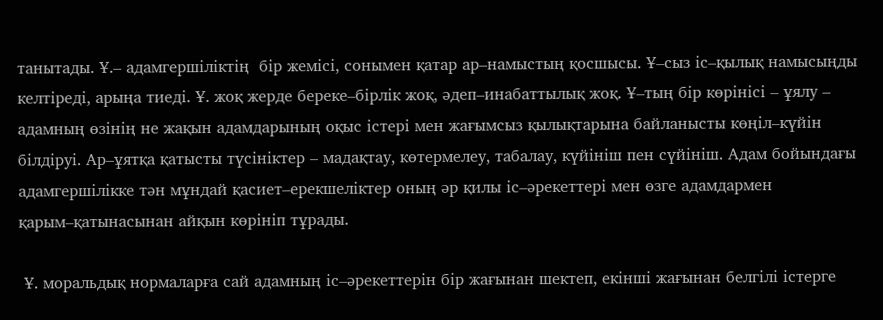танытады. Ұ.– адамгершіліктің  бір жемісі, сонымен қатар ар–намыстың қосшысы. Ұ–сыз іс–қылық намысыңды келтіреді, арыңа тиеді. Ұ. жоқ жерде береке–бірлік жоқ, әдеп–инабаттылық жоқ. Ұ–тың бір көрінісі – ұялу – адамның өзінің не жақын адамдарының оқыс істері мен жағымсыз қылықтарына байланысты көңіл–күйін білдіруі. Ар–ұятқа қатысты түсініктер – мадақтау, көтермелеу, табалау, күйініш пен сүйініш. Адам бойындағы адамгершілікке тән мұндай қасиет–ерекшеліктер оның әр қилы іс–әрекеттері мен өзге адамдармен қарым–қатынасынан айқын көрініп тұрады.

 Ұ. моральдық нормаларға сай адамның іс–әрекеттерін бір жағынан шектеп, екінші жағынан белгілі істерге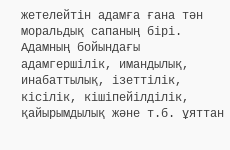жетелейтін адамға ғана тән моральдық сапаның бірі. Адамның бойындағы адамгершілік, имандылық, инабаттылық, ізеттілік, кісілік, кішіпейілділік, қайырымдылық және т.б. ұяттан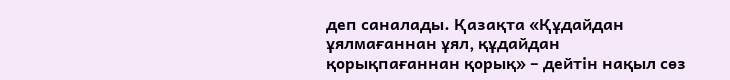деп саналады. Қазақта «Құдайдан ұялмағаннан ұял, құдайдан қорықпағаннан қорық» – дейтін нақыл сөз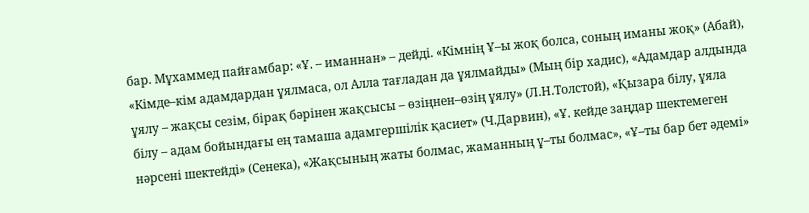бар. Мұхаммед пайғамбар: «Ұ. – иманнан» – дейді. «Кімнің Ұ–ы жоқ болса, соның иманы жоқ» (Абай), «Кімде–кім адамдардан ұялмаса, ол Алла тағладан да ұялмайды» (Мың бір хадис), «Адамдар алдында ұялу – жақсы сезім, бірақ бәрінен жақсысы – өзіңнен–өзің ұялу» (Л.Н.Толстой), «Қызара білу, ұяла білу – адам бойындағы ең тамаша адамгершілік қасиет» (Ч.Дарвин), «Ұ. кейде заңдар шектемеген нәрсені шектейді» (Сенека), «Жақсының жаты болмас, жаманның ұ–ты болмас», «Ұ–ты бар бет әдемі»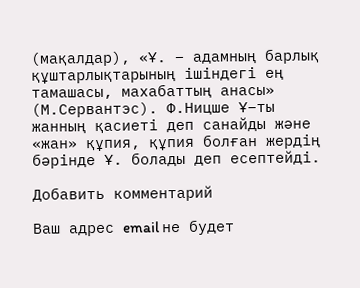(мақалдар), «Ұ. – адамның барлық құштарлықтарының ішіндегі ең тамашасы, махабаттың анасы» (М.Сервантэс). Ф.Ницше Ұ–ты жанның қасиеті деп санайды және «жан» құпия, құпия болған жердің бәрінде Ұ. болады деп есептейді.

Добавить комментарий

Ваш адрес email не будет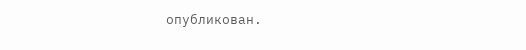опубликован.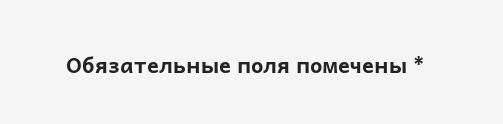Обязательные поля помечены *